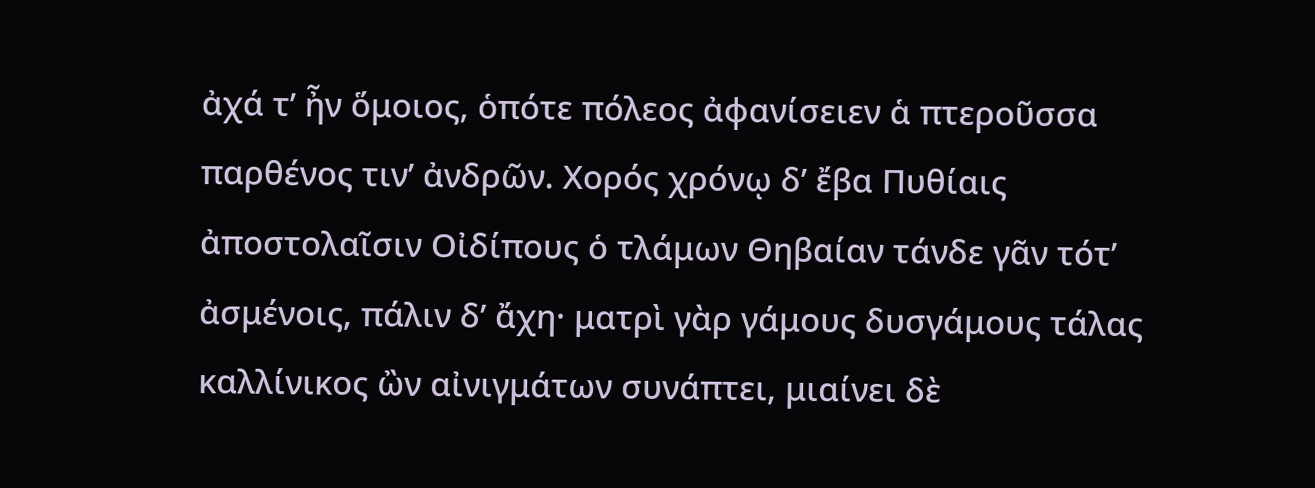ἀχά τʼ ἦν ὅμοιος, ὁπότε πόλεος ἀφανίσειεν ἁ πτεροῦσσα παρθένος τινʼ ἀνδρῶν. Χορός χρόνῳ δʼ ἔβα Πυθίαις ἀποστολαῖσιν Οἰδίπους ὁ τλάμων Θηβαίαν τάνδε γᾶν τότʼ ἀσμένοις, πάλιν δʼ ἄχη· ματρὶ γὰρ γάμους δυσγάμους τάλας καλλίνικος ὢν αἰνιγμάτων συνάπτει, μιαίνει δὲ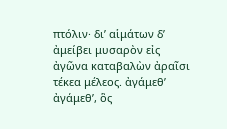πτόλιν· διʼ αἱμάτων δʼ ἀμείβει μυσαρὸν εἰς ἀγῶνα καταβαλὼν ἀραῖσι τέκεα μέλεος. ἀγάμεθʼ ἀγάμεθʼ, ὃς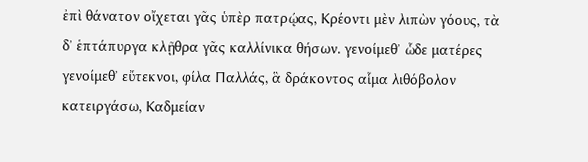ἐπὶ θάνατον οἴχεται γᾶς ὑπὲρ πατρῴας, Κρέοντι μὲν λιπὼν γόους, τὰ δʼ ἑπτάπυργα κλῇθρα γᾶς καλλίνικα θήσων. γενοίμεθʼ ὧδε ματέρες γενοίμεθʼ εὔτεκνοι, φίλα Παλλάς, ἃ δράκοντος αἷμα λιθόβολον κατειργάσω, Καδμείαν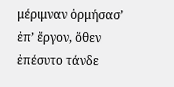μέριμναν ὁρμήσασʼ ἐπʼ ἔργον, ὅθεν ἐπέσυτο τάνδε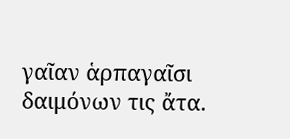γαῖαν ἁρπαγαῖσι δαιμόνων τις ἄτα.